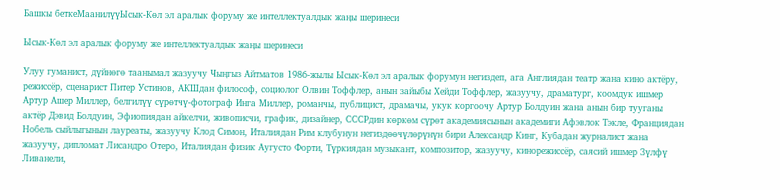Башкы беткеМаанилүүЫсык-Көл эл аралык форуму же интеллектуалдык жаңы шеринеси

Ысык-Көл эл аралык форуму же интеллектуалдык жаңы шеринеси

Улуу гуманист, дүйнөгө таанымал жазуучу Чыңгыз Айтматов 1986-жылы Ысык-Көл эл аралык форумун негиздеп, ага Англиядан театр жана кино актёру, режиссёр, сценарист Питер Устинов, АКШдан философ, социолог Олвин Тоффлер, анын зайыбы Хейди Тоффлер, жазуучу, драматург, коомдук ишмер Артур Ашер Миллер, белгилүү сүрөтчү-фотограф Инга Миллер, романчы, публицист, драмачы, укук коргоочу Артур Болдуин жана анын бир тууганы актёр Дэвид Болдуин, Эфиопиядан айкелчи, живописчи, график, дизайнер, СССРдин көркөм сүрөт академиясынын академиги Афэвлок Тэкле, Франциядан Нобель сыйлыгынын лауреаты, жазуучу Клод Симон, Италиядан Рим клубунун негиздөөчүлөрүнүн бири Александр Кинг, Кубадан журналист жана жазуучу, дипломат Лисандро Отеро, Италиядан физик Аугусто Форти, Түркиядан музыкант, композитор, жазуучу, кинорежиссёр, саясий ишмер Зүлфү Ливанели,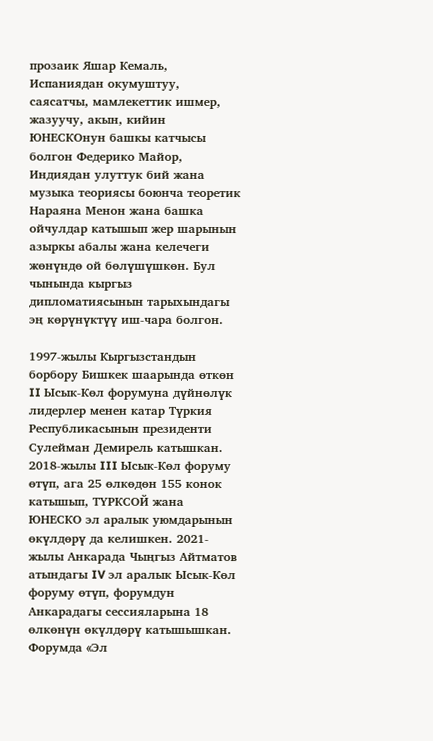прозаик Яшар Кемаль, Испаниядан окумуштуу, саясатчы, мамлекеттик ишмер, жазуучу, акын, кийин ЮНЕСКОнун башкы катчысы болгон Федерико Майор, Индиядан улуттук бий жана музыка теориясы боюнча теоретик Нараяна Менон жана башка ойчулдар катышып жер шарынын азыркы абалы жана келечеги жөнүндө ой бөлүшүшкөн. Бул чынында кыргыз дипломатиясынын тарыхындагы эң көрүнүктүү иш-чара болгон.

1997-жылы Кыргызстандын борбору Бишкек шаарында өткөн II Ысык-Көл форумуна дүйнөлүк лидерлер менен катар Түркия Республикасынын президенти Сулейман Демирель катышкан.  2018-жылы III Ысык-Көл форуму өтүп, ага 25 өлкөдөн 155 конок катышып, ТҮРКСОЙ жана ЮНЕСКО эл аралык уюмдарынын өкүлдөрү да келишкен. 2021-жылы Анкарада Чыңгыз Айтматов атындагы IV эл аралык Ысык-Көл форуму өтүп, форумдун Анкарадагы сессияларына 18 өлкөнүн өкүлдөрү катышышкан. Форумда «Эл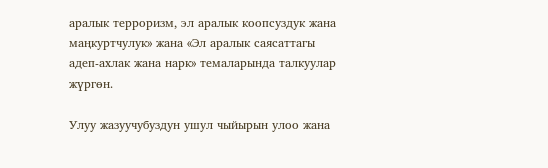аралык терроризм, эл аралык коопсуздук жана маңкуртчулук» жана «Эл аралык саясаттагы адеп-ахлак жана нарк» темаларында талкуулар жүргөн.

Улуу жазуучубуздун ушул чыйырын улоо жана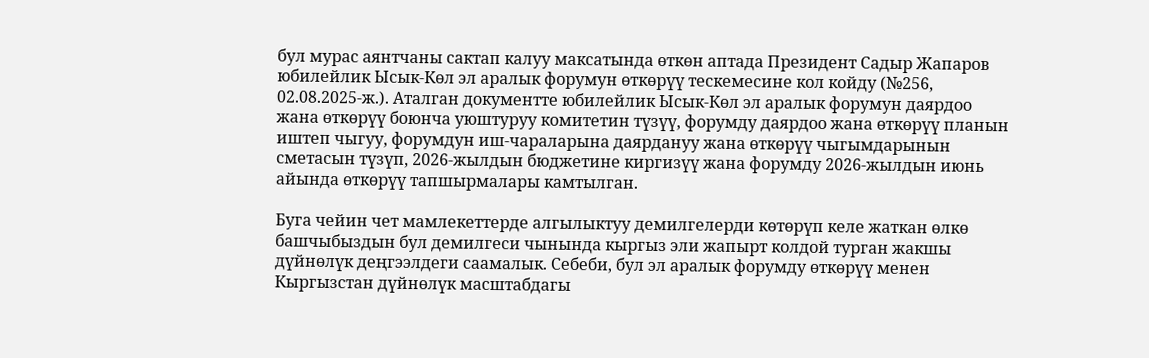бул мурас аянтчаны сактап калуу максатында өткөн аптада Президент Садыр Жапаров юбилейлик Ысык-Көл эл аралык форумун өткөрүү тескемесине кол койду (№256, 02.08.2025-ж.). Аталган документте юбилейлик Ысык-Көл эл аралык форумун даярдоо жана өткөрүү боюнча уюштуруу комитетин түзүү, форумду даярдоо жана өткөрүү планын иштеп чыгуу, форумдун иш-чараларына даярдануу жана өткөрүү чыгымдарынын сметасын түзүп, 2026-жылдын бюджетине киргизүү жана форумду 2026-жылдын июнь айында өткөрүү тапшырмалары камтылган.

Буга чейин чет мамлекеттерде алгылыктуу демилгелерди көтөрүп келе жаткан өлкө башчыбыздын бул демилгеси чынында кыргыз эли жапырт колдой турган жакшы дүйнөлүк деңгээлдеги саамалык. Себеби, бул эл аралык форумду өткөрүү менен Кыргызстан дүйнөлүк масштабдагы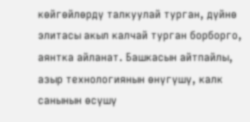көйгөйлөрдү талкуулай турган, дүйнө элитасы акыл калчай турган борборго, аянтка айланат. Башкасын айтпайлы, азыр технологиянын өнүгүшү, калк санынын өсүшү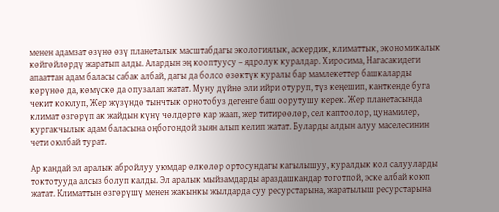менен адамзат өзүнө өзү планеталык масштабдагы экологиялык, аскердик, климаттык, экономикалык көйгөйлөрдү жаратып алды. Алардын эң кооптуусу – ядролук куралдар. Хиросима, Нагасакидеги апааттан адам баласы сабак албай, дагы да болсо өзөктүк куралы бар мамлекеттер башкаларды көрүнөө да, көмүскө да опузалап жатат. Муну дүйнө эли ийри отуруп, түз кеңешип, канткенде буга чекит коюлуп, Жер жүзүндө тынчтык орнотобуз дегенге баш оорутушу керек. Жер планетасында климат өзгөрүп ак жайдын күнү чөлдөргө кар жаап, жер титирөөлөр, сел каптоолор, цунамилер, кургакчылык адам баласына оңбогондой зыян алып келип жатат. Буларды алдын алуу маселесинин чети оюлбай турат.

Ар кандай эл аралык абройлуу уюмдар өлкөлөр ортосундагы кагылышуу, куралдык кол салууларды токтотууда алсыз болуп калды. Эл аралык мыйзамдарды араздашкандар тоготпой, эске албай коюп жатат. Климаттын өзгөрүшү менен жакынкы жылдарда суу ресурстарына, жаратылыш ресурстарына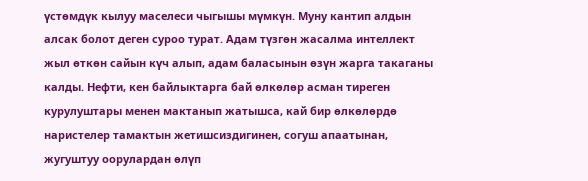үстөмдүк кылуу маселеси чыгышы мүмкүн. Муну кантип алдын алсак болот деген суроо турат. Адам түзгөн жасалма интеллект жыл өткөн сайын күч алып, адам баласынын өзүн жарга такаганы калды. Нефти, кен байлыктарга бай өлкөлөр асман тиреген курулуштары менен мактанып жатышса, кай бир өлкөлөрдө наристелер тамактын жетишсиздигинен, согуш апаатынан, жугуштуу оорулардан өлүп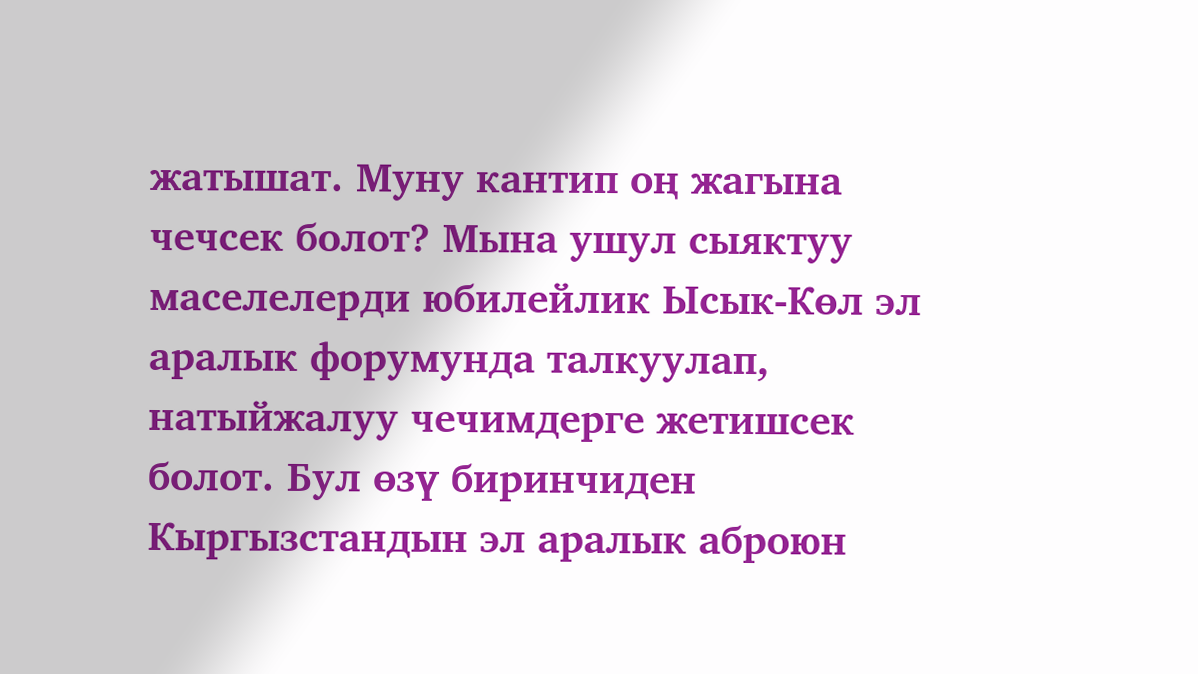жатышат. Муну кантип оң жагына чечсек болот? Мына ушул сыяктуу маселелерди юбилейлик Ысык-Көл эл аралык форумунда талкуулап, натыйжалуу чечимдерге жетишсек болот. Бул өзү биринчиден Кыргызстандын эл аралык аброюн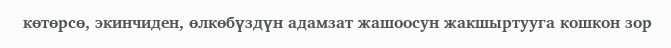көтөрсө, экинчиден, өлкөбүздүн адамзат жашоосун жакшыртууга кошкон зор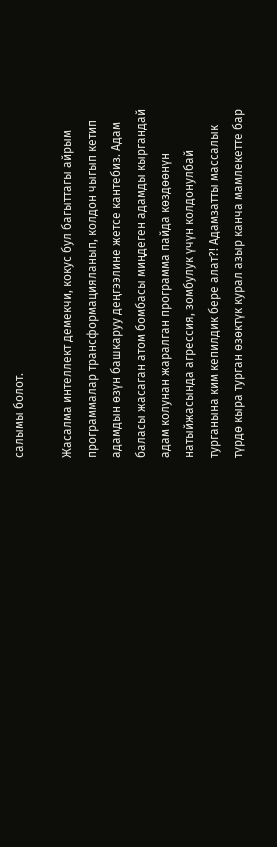салымы болот.

Жасалма интеллект демекчи, кокус бул багыттагы айрым программалар трансформацияланып, колдон чыгып кетип адамдын өзүн башкаруу деңгээлине жетсе кантебиз. Адам баласы жасаган атом бомбасы миңдеген адамды кыргандай адам колунан жаралган программа пайда көздөөнүн натыйжасында агрессия, зомбулук үчүн колдонулбай турганына ким кепилдик бере алат?! Адамзатты массалык түрдө кыра турган өзөктүк курал азыр канча мамлекетте бар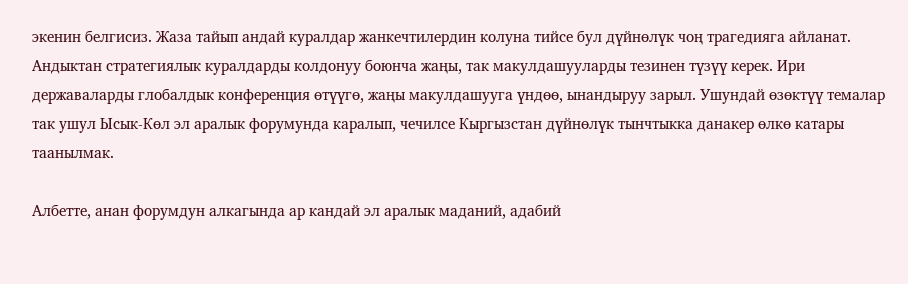экенин белгисиз. Жаза тайып андай куралдар жанкечтилердин колуна тийсе бул дүйнөлүк чоң трагедияга айланат. Андыктан стратегиялык куралдарды колдонуу боюнча жаңы, так макулдашууларды тезинен түзүү керек. Ири державаларды глобалдык конференция өтүүгө, жаңы макулдашууга үндөө, ынандыруу зарыл. Ушундай өзөктүү темалар так ушул Ысык-Көл эл аралык форумунда каралып, чечилсе Кыргызстан дүйнөлүк тынчтыкка данакер өлкө катары таанылмак.

Албетте, анан форумдун алкагында ар кандай эл аралык маданий, адабий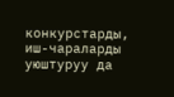конкурстарды, иш-чараларды уюштуруу да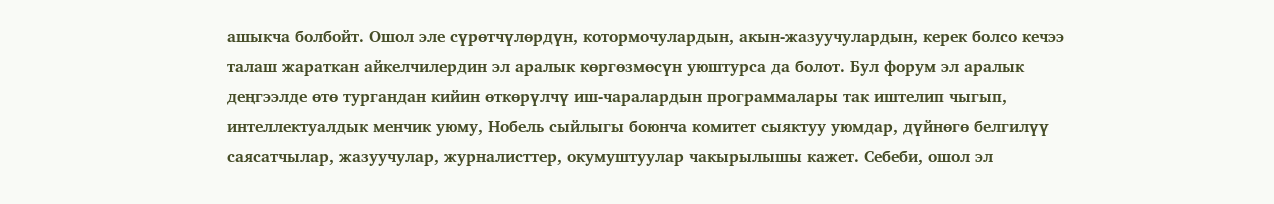ашыкча болбойт. Ошол эле сүрөтчүлөрдүн, котормочулардын, акын-жазуучулардын, керек болсо кечээ талаш жараткан айкелчилердин эл аралык көргөзмөсүн уюштурса да болот. Бул форум эл аралык деңгээлде өтө тургандан кийин өткөрүлчү иш-чаралардын программалары так иштелип чыгып, интеллектуалдык менчик уюму, Нобель сыйлыгы боюнча комитет сыяктуу уюмдар, дүйнөгө белгилүү саясатчылар, жазуучулар, журналисттер, окумуштуулар чакырылышы кажет. Себеби, ошол эл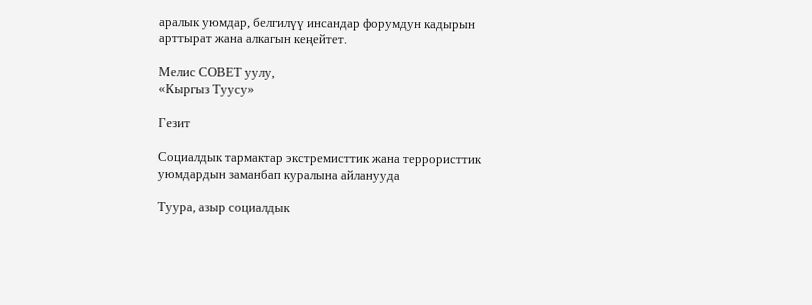аралык уюмдар, белгилүү инсандар форумдун кадырын арттырат жана алкагын кеңейтет.

Мелис СОВЕТ уулу,
«Кыргыз Туусу»

Гезит

Социалдык тармактар экстремисттик жана террористтик уюмдардын заманбап куралына айланууда

Туура, азыр социалдык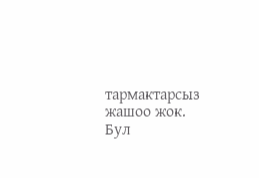тармактарсыз жашоо жок. Бул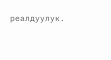реалдуулук.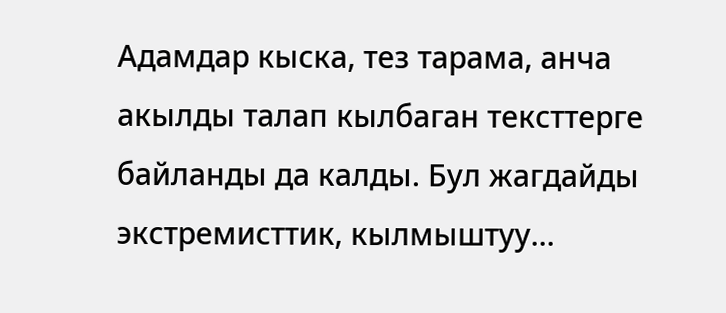Адамдар кыска, тез тарама, анча акылды талап кылбаган тексттерге байланды да калды. Бул жагдайды экстремисттик, кылмыштуу...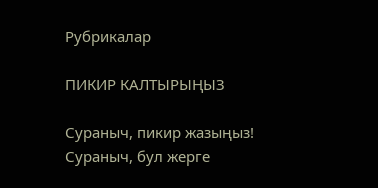Рубрикалар

ПИКИР КАЛТЫРЫҢЫЗ

Сураныч, пикир жазыңыз!
Сураныч, бул жерге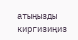атыңызды киргизиңиз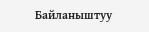Байланыштуу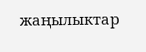жаңылыктар